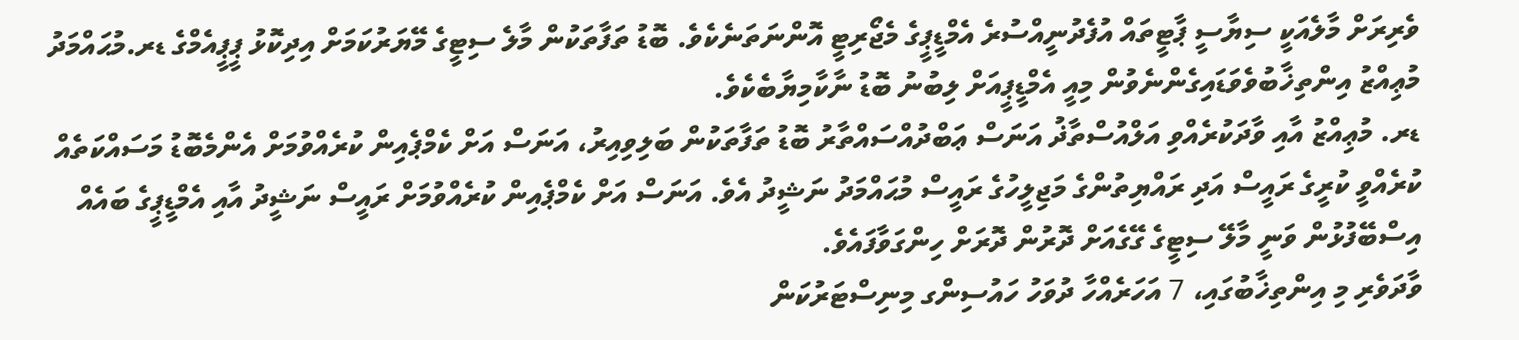ވެރިރަށް މާލެއަކީ ސިޔާސީ ޕާޓީތައް އުފެދުނީއްސުރެ އެމްޑީޕީގެ މެޖޯރިޓީ އޮންނަތަނެކެވެ. ބޮޑު ތަފާތަކުން މާލެ ސިޓީގެ މޭޔަރުކަމަށް އިދިކޮޅު ޕީޕީއެމްގެ ޑރ.މުޙައްމަދު މުޢިއްޒު އިންތިޚާބުވެވަޑައިގެންނެވުން މިއީ އެމްޑީޕީއަށް ލިބުނު ބޮޑު ނާކާމިޔާބެކެވެ.
ޑރ. މުޢިއްޒު އާއި ވާދަކުރެއްވި އަލްއުސްތާޛު އަނަސް ޢަބްދުއްސައްތާރު ބޮޑު ތަފާތަކުން ބަލިވިއިރު، އަނަސް އަށް ކެމްޕެއިން ކުރެއްވުމަށް އެންމެބޮޑު މަސައްކަތެއް ކުރެއްވީ ކުރީގެ ރައީސް އަދި ރައްޔިތުންގެ މަޖިލީހުގެ ރައީސް މުޙައްމަދު ނަޝީދު އެވެ. އަނަސް އަށް ކެމްޕެއިން ކުރެއްވުމަށް ރައީސް ނަޝީދު އާއި އެމްޑީޕީގެ ބައެއް އިސްބޭފުޅުން ވަނީ މާލޭ ސިޓީގެ ގޭގެއަށް ދޮރުން ދޮރަށް ހިންގަވާފައެވެ.
ވާދަވެރި މި އިންތިޚާބުގައި، 7 އަހަރެއްހާ ދުވަހު ހައުސިންގ މިނިސްޓަރުކަން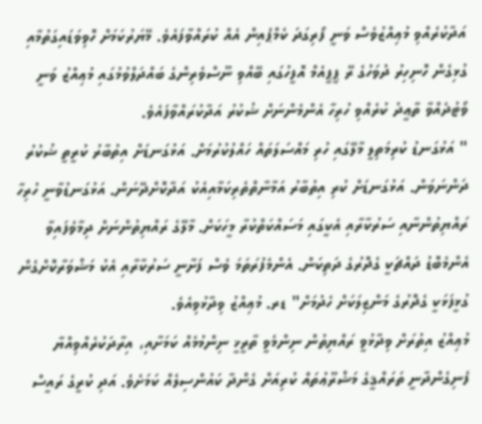އަދާކުރެއްވި މުޢިއްޒުވެސް ވަނީ ފޯރިގަދަ ކެމްޕެއިން އެއް ކުރައްވާފައެވެ. މޭޔަރުކަމަށް ހޮވިވަޑައިގަތުމާއި ގުޅިގެން ހޮނިހިރު ދުވަހުގެ ރޭ ޕީޕީއެމް އޮފީހުގައި ބޭއްވި ނޫސްވެރިންގެ ބައްދަލްވުމުގައި މުޢިއްޒު ވަނީ ވޯޓުދެއްވާ ތާޢީދު ކުރެއްވި ހުރިހާ އެންމެންނަށް ޝުކުރު އަދާކުރައްވާފައެވެ.
" އަޅުގަނޑު ކުރިމަތިލީ މާލޭގައި ހުރި މައްސަލަތައް ހައްލުކުރުމަށް. އަޅުގަނޑަށް އިތުބާރު ކުރީތީ ޝުކުރު ދަންނަވަން. އަޅުގަނޑަށް ކުރި އިތުބާރު އަމާނާތްތެރިކަމާއިއެކު އަދާކޮށްދޭނަން. އަޅުގަނޑުވާނީ ހުރިހާ ރައްޔިތުންނާއި ސަރުކާރާއި އެކީގައި މަސައްކަތްކުރާ މީހަކަށް. މާލޭގެ ރައްޔިތުންނަށް ދިމާވެފައިވާ އެންމެބޮޑު ދައްޗަކީ ގެދޮރުގެ ދަތިކަން. އެންމެފުރަތަމަ ވެސް ފަށާނީ ސަރުކާރާއި އެކު މަޝްވަރާކޮށްގެން ގުޅީފަޅަކީ ގެދޮރުގެ މަންޒިލަކަށް ހެދުމަށް" ޑރ. މުޢިއްޒު ވިދާޅުވިއެވެ.
މުޢިއްޒު އިތުރަށް ވިދާޅުވީ ރައްޔިތުން ނިންމެވީ ތާރީޚީ ނިންމުމެއް ކަމަށާއި، އިރާދަކުރެއްވިއްޔާ ފެނިގެންދާނީ ތަރައްޤީގެ މަޝްރޫޢުތައް ކުރިއަށް ގެންދާ ކައުންސިލެއް ކަމަށެވެ. އަދި ކުރީގެ ރައީސް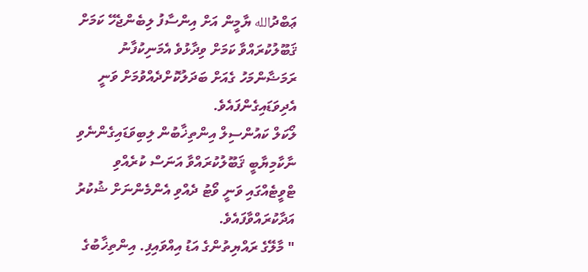ޢަބްދުالله ޔާމީން އަށް އިންސާފު ލިބެންޖެހޭ ކަމަށް ޤަބޫލުކުރައްވާ ކަމަށް ވިދާޅުވެ އެމަނިކުފާނު ރަމަޟާންމަހު ގެއަށް ބަދަލުކޮށްދެއްވުމަށް ވަނީ އެދިވަޑައިގެންފައެވެ.
ލޯކަލް ކައުންސިލް އިންތިޚާބުން ލިބިވަޑައިގެންނެވި ނާކާމިޔާބީ ޤަބޫލުކުރައްވާ އަނަސް ކުރެއްވި ޓްވީޓެއްގައި ވަނީ ވޯޓު ދެއްވި އެންމެންނަށް ޝުކުރު އަދާކުރައްވާފައެވެ.
" މާލޭގެ ރައްޔިތުންގެ އަޑު އިއްވައިފި. އިންތިޚާބުގެ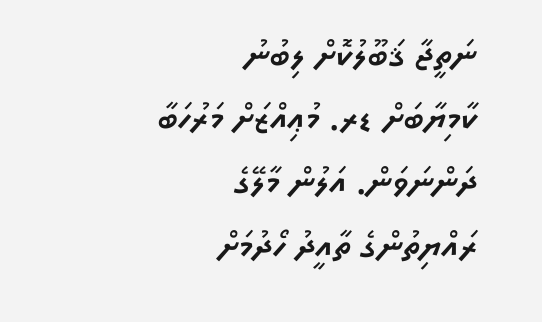ނަތީޖާ ޤަބޫލުކޮށް ލިބުނު ކާމިޔާބަށް ޑރ. މުޢިއްޒަށް މަރުހަބާ ދަންނަވަން. އަލުން މާލޭގެ ރައްޔިތުންގެ ތާއީދު ހޯދުމަށް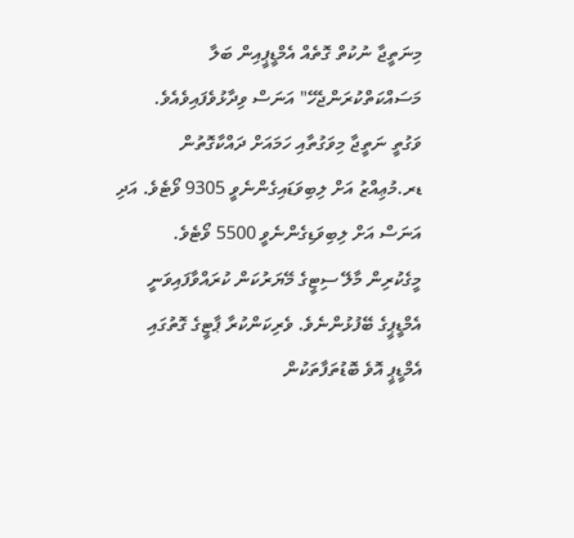މިނަތީޖާ ނުކުތް ގޮތެއް އެމްޑީޕީއިން ބަލާ މަސައްކަތްކުރަންޖެހޭ" އަނަސް ވިދާޅުވެފައިވެއެވެ.
ވަގުތީ ނަތީޖާ މިވަގުތާއި ހަމައަށް ދައްކާގޮތުން ޑރ.މުޢިއްޒު އަށް ލިބިވަޑައިގެންނެވީ 9305 ވޯޓެވެ. އަދި އަނަސް އަށް ލިބިވަޑިގެންނެވީ 5500 ވޯޓެވެ.
މީގެކުރިން މާލޭ ސިޓީގެ މޭޔަރުކަން ކުރައްވާފައިވަނީ އެމްޑީޕީގެ ބޭފުޅުންނެވެ. ވެރިކަންކުރާ ޕާޓީގެ ގޮތުގައި އެމްޑީޕީ އޮވެ ބޮޑުތަފާތަކުން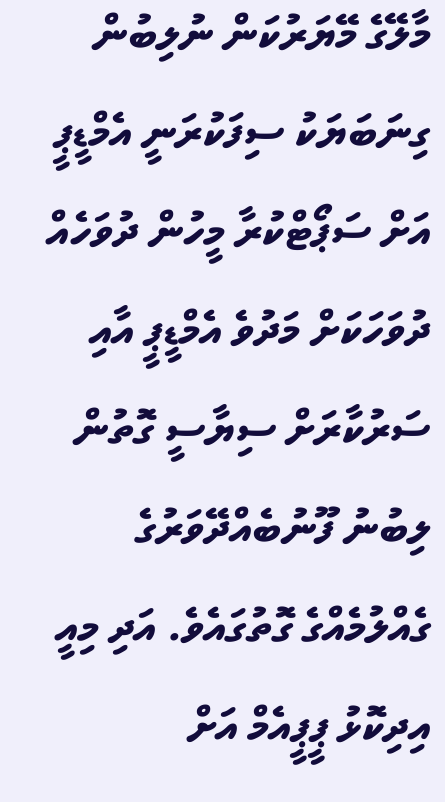މާލޭގެ މޭޔަރުކަން ނުލިބުން ގިނަބަޔަކު ސިފަކުރަނީ އެމްޑީޕީ އަށް ސަޕޯޓްކުރާ މީހުން ދުވަހެއް ދުވަހަކަށް މަދުވެ އެމްޑީޕީ އާއި ސަރުކާރަށް ސިޔާސީ ގޮތުން ލިބުނު ފޫނުބެއްދޭވަރުގެ ގެއްލުމެއްގެ ގޮތުގައެވެ. އަދި މިއީ އިދިކޮޅު ޕީޕީއެމް އަށް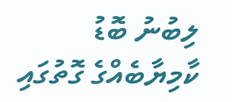ލިބުނު ބޮޑު ކާމިޔާބެއްގެ ގޮތުގައި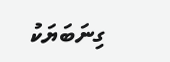ގިނަބަޔަކު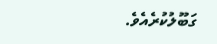ގަބޫލުކުރެއެވެ.